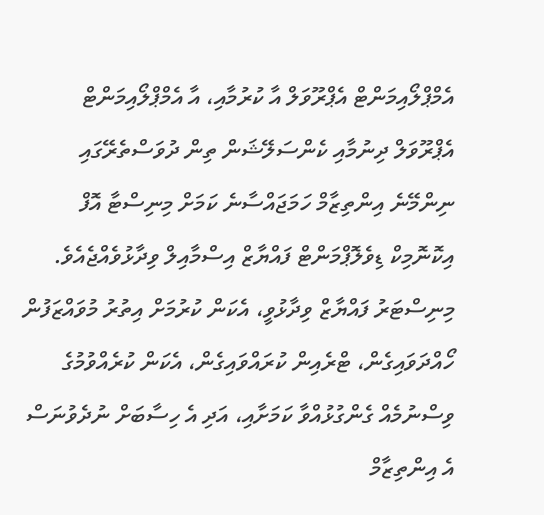އެމްޕްލޯއިމަންޓް އެޕްރޫވަލް އާ ކުރުމާއި، އާ އެމްޕްލޯއިމަންޓް އެޕްރޫވަލް ދިނުމާއި ކެންސަލޭޝަން ތިން ދުވަސްތެރޭގައި ނިންމޭނެ އިންތިޒާމް ހަމަޖައްސާނެ ކަމަށް މިނިސްޓާ އޮފް އިކޮނޮމިކް ޑިވެލޮޕްމަންޓް ފައްޔާޒް އިސްމާއިލް ވިދާޅުވެއްޖެއެވެ.
މިނިސްޓަރު ފައްޔާޒް ވިދާޅުވީ، އެކަން ކުރުމަށް އިތުރު މުވައްޒަފުން ހޯއްދަވައިގެން، ޓްރެއިން ކުރައްވައިގެން، އެކަން ކުރެއްވުމުގެ ވިސްނުމެއް ގެންގުޅުއްވާ ކަމަށާއި، އަދި އެ ހިސާބަށް ނުދެވުނަސް އެ އިންތިޒާމް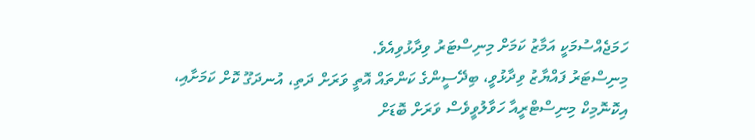ހަމަޖެއްސުމަކީ އަމާޒު ކަމަށް މިނިސްޓަރު ވިދާޅުވިއެވެ.
މިނިސްޓަރު ފައްޔާޒު ވިދާޅުވީ، ބިދޭސީންގެ ކަންތައް އޮތީ ވަރަށް ދަތި، އުނދަގޫ ކޮށް ކަމަށާއި، އިކޮނޮމިކް މިނިސްޓްރީއާ ހަވާލުވީވެސް ވަރަށް ބޮޑަށް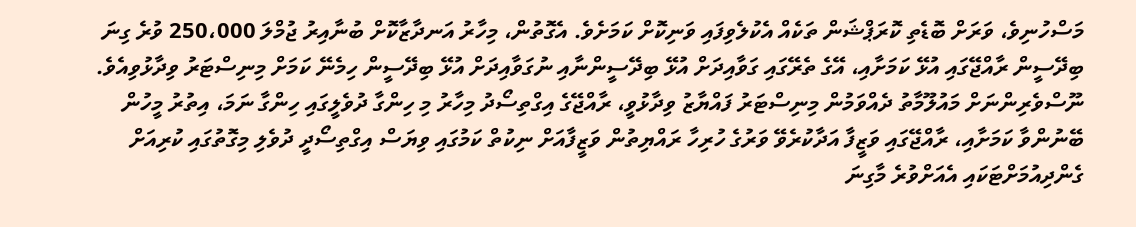މަސްހުނިވެ، ވަރަށް ބޮޑެތި ކޮރަޕްޝަން ތަކެއް އެކުލެވިފައި ވަނިކޮށް ކަމަށެވެ. އެގޮތުން، މިހާރު އަނދާޒާކޮށް ބުނާއިރު ޖުމްލަ 250،000 ވުރެ ގިނަ ބިދޭސީން ރާއްޖޭގައި އުޅޭ ކަމަށާއި، އޭގެ ތެރޭގައި ގަވާއިދަށް އުޅޭ ބިދޭސީންނާއި ނުގަވާއިދަށް އުޅޭ ބިދޭސީން ހިމެނޭ ކަމަށް މިނިސްޓަރު ވިދާޅުވިއެވެ.
ނޫސްވެރިންނަށް މައުލޫމާތު ދެއްވަމުން މިނިސްޓަރު ފައްޔާޒު ވިދާޅުވީ، ރާއްޖޭގެ އިގްތިސޯދު މިހާރު މި ހިންގާ ދުވެލީގައި ހިންގާ ނަމަ، އިތުރު މީހުން ބޭނުންވާ ކަމަށާއި، ރާއްޖޭގައި ވަޒީފާ އަދާކުރެވޭ ވަރުގެ ހުރިހާ ރައްޔިތުން ވަޒީފާއަށް ނިކުތް ކަމުގައި ވިޔަސް އިގްތިސޯދީ ދުވެލި މިގޮތުގައި ކުރިއަށް ގެންދިއުމަށްޓަކައި އެއަށްވުރެ މާގިނަ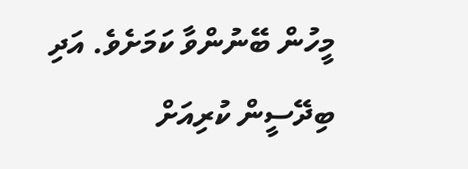މީހުން ބޭނުންވާ ކަމަށެވެ. އަދި ބިދޭސީން ކުރިއަށް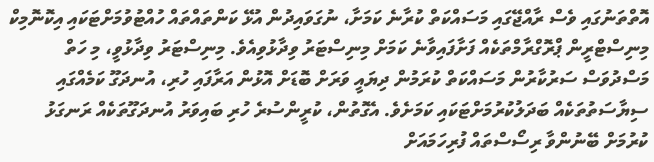އޮތްތަނުގައި ވެސް ރާއްޖޭގައި މަސައްކަތް ކުރާނެ ކަމަށާ، ނުގަވައިދުން އުޅޭ ކަންތައްތައް ހުއްޓުވުމަށްޓަކައި އިކޮނޮމިކް މިނިސްޓްރީން ޕްރޮގްރާމްތަކެއް ފަށާފައިވާނެ ކަމަށް މިނިސްޓަރު ވިދާޅުވިއެވެ. މިނިސްޓަރު ވިދާޅުވީ، މި ހަތް މަސްދުވަސް ސަރުކާރުން މަސައްކަތް ކުރަމުން ދިޔައީ ވަރަށް ބޮޑަށް އޮޅުން އަރާފައި ހުރި، އުނދަގޫ ކަމެއްގައި ސިޔާސަތުތަކެއް ބަދަލުކުރުމަށްޓަކައި ކަމަށެވެ. އެގޮތުން، ކުރީންސުރެ ހުރި ބައިވަރު އުނދަގޫތަކެއް ރަނގަޅު ކުރުމަށް ބޭނުންވާ ރިސޯސްތައް ފުރިހަމައަށް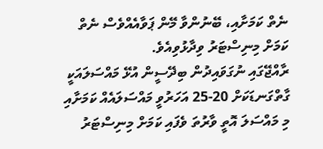ނެތް ކަމަށާއި، ބޭނުންވާ މޭން ޕަވާއެއްވެސް ނެތް ކަމަށް މިނިސްޓަރު ވިދާޅުވިއެވެ.
ރާއްޖޭގައި ނުގަވައިދުން ބިދޭސީން އުޅޭ މައްސަލައަކީ ގާތްގަނޑަކަށް 20-25 އަހަރުވީ މައްސަލައެއް ކަމަށާއި މި މައްސަލަ އޮތީ ވާރުތަ ވެފައި ކަމަށް މިނިސްޓަރު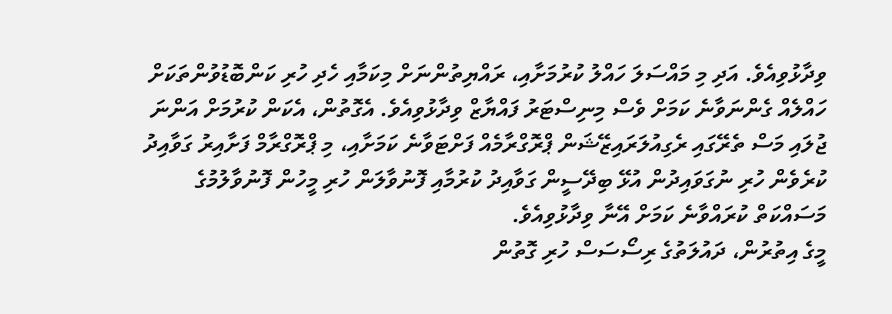ވިދާޅުވިއެވެ. އަދި މި މައްސަލަ ހައްލު ކުރުމަށާއި، ރައްޔިތުންނަށް މިކަމާއި ހެދި ހުރި ކަންބޮޑުވުންތަކަށް ހައްލެއް ގެންނަވާނެ ކަމަށް ވެސް މިނިސްޓަރު ފައްޔާޒް ވިދާޅުވިއެވެ. އެގޮތުން، އެކަން ކުރުމަށް އަންނަ ޖުލައި މަސް ތެރޭގައި ރެގިއުލަރައިޒޭޝަން ޕްރޮގްރާމެއް ފަށްޓަވާނެ ކަމަށާއި، މި ޕްރޮގްރާމް ފަށާއިރު ގަވާއިދު ކުރެވެން ހުރި ނުގަވައިދުން އުޅޭ ބިދޭސީން ގަވާއިދު ކުރުމާއި ފޮނުވާލަން ހުރި މީހުން ފޮނުވާލުމުގެ މަސައްކަތް ކުރައްވާނެ ކަމަށް އޭނާ ވިދާޅުވިއެވެ.
މީގެ އިތުރުން، ދައުލަތުގެ ރިސޯސަސް ހުރި ގޮތުން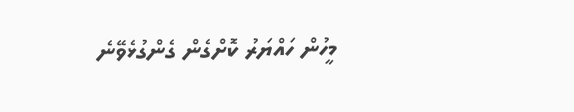މީހުން ހައްޔަރު ކޮށްގެން ގެންގުޅެވޭނެ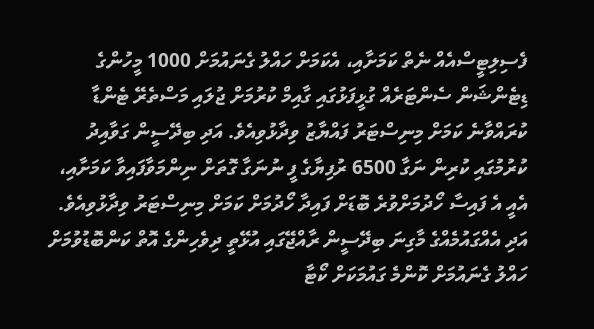ފެސިލިޓީސްއެއް ނެތް ކަމަށާއި، އެކަމަށް ހައްލު ގެނައުމަށް 1000 މީހުންގެ ޑިޓެންޝަން ސެންޓަރެއް ގުޅީފަޅުގައި ގާއިމް ކުރުމަށް ޖުލައި މަސްތެރޭ ޓެންޑާ ކުރައްވާނެ ކަމަށް މިނިސްޓަރު ފައްޔާޒު ވިދާޅުވިއެވެ. އަދި ބިދޭސީން ގަވާއިދު ކުރުމުގައި ކުރިން ނަގާ 6500 ރުފިޔާގެ ފީ ނުނަގާ ގޮތަށް ނިންމަވާފައިވާ ކަމަށާއި، އެއީ އެ ފައިސާ ހޯދުމަށްވުރެ ބޮޑަށް ފައިދާ ހޯދުމަށް ކަމަށް މިނިސްޓަރު ވިދާޅުވިއެވެ. އަދި އެއްގައުމެއްގެ މާގިނަ ބިދޭސީން ރާއްޖޭގައި އުޅޭތީ ދިވެހިންގެ އޮތް ކަންބޮޑުވުމަށް ހައްލު ގެނައުމަށް ކޮންމެ ގައުމަކަށް ކޯޓާ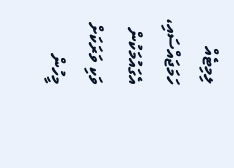ލިމިޓެއް ހަމަޖައްސައި، އެގައުމަކުން ވަކި ވަރަކަށް މީހުން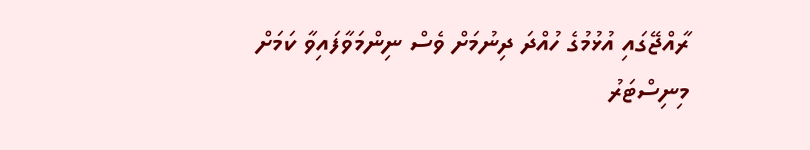ރާއްޖޭގައި އުޅުމުގެ ހުއްދަ ދިނުމަށް ވެސް ނިންމަވާފައިވާ ކަމަށް މިނިސްޓަރު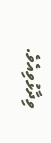ވިދާޅުވިއެވެ.